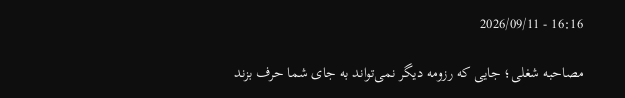16:16 - 2026/09/11

مصاحبه شغلی؛ جایی که رزومه دیگر نمی‌تواند به جای شما حرف بزند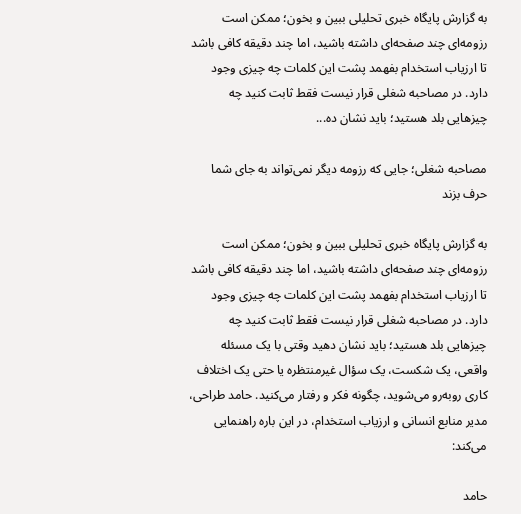به گزارش پایگاه خبری تحلیلی ببین و بخون؛ ممکن است رزومه‌ای چند صفحه‌ای داشته باشید، اما چند دقیقه کافی باشد تا ارزیاب استخدام بفهمد پشت این کلمات چه چیزی وجود دارد. در مصاحبه شغلی قرار نیست فقط ثابت کنید چه چیزهایی بلد هستید؛ باید نشان ده...

مصاحبه شغلی؛ جایی که رزومه دیگر نمی‌تواند به جای شما حرف بزند

به گزارش پایگاه خبری تحلیلی ببین و بخون؛ ممکن است رزومه‌ای چند صفحه‌ای داشته باشید، اما چند دقیقه کافی باشد تا ارزیاب استخدام بفهمد پشت این کلمات چه چیزی وجود دارد. در مصاحبه شغلی قرار نیست فقط ثابت کنید چه چیزهایی بلد هستید؛ باید نشان دهید وقتی با یک مسئله واقعی، یک شکست، یک سؤال غیرمنتظره یا حتی یک اختلاف کاری روبه‌رو می‌شوید، چگونه فکر و رفتار می‌کنید. حامد طراحی، مدیر منابع انسانی و ارزیاب استخدام، در این باره راهنمایی می‌کند:

حامد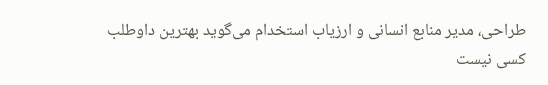طراحی، مدیر منابع انسانی و ارزیاب استخدام می‌گوید بهترین داوطلب کسی نیست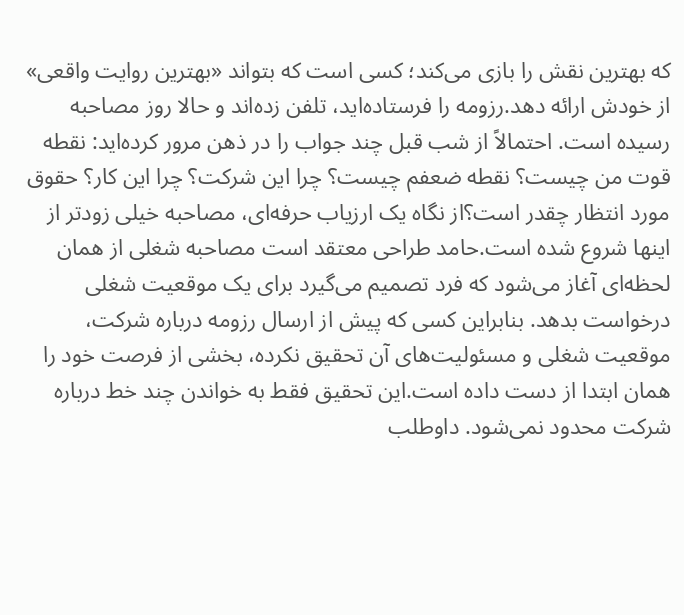که بهترین نقش را بازی می‌کند؛ کسی است که بتواند «بهترین روایت واقعی» از خودش ارائه دهد.رزومه را فرستاده‌اید، تلفن زده‌اند و حالا روز مصاحبه رسیده است. احتمالاً از شب قبل چند جواب را در ذهن مرور کرده‌اید: نقطه قوت من چیست؟ نقطه ضعفم چیست؟ چرا این شرکت؟ چرا این کار؟ حقوق مورد انتظار چقدر است؟از نگاه یک ارزیاب حرفه‌ای، مصاحبه خیلی زودتر از اینها شروع شده است.حامد طراحی معتقد است مصاحبه شغلی از همان لحظه‌ای آغاز می‌شود که فرد تصمیم می‌گیرد برای یک موقعیت شغلی درخواست بدهد. بنابراین کسی که پیش از ارسال رزومه درباره شرکت، موقعیت شغلی و مسئولیت‌های آن تحقیق نکرده، بخشی از فرصت خود را همان ابتدا از دست داده است.این تحقیق فقط به خواندن چند خط درباره شرکت محدود نمی‌شود. داوطلب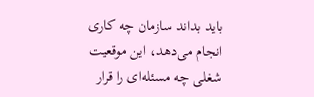باید بداند سازمان چه کاری انجام می‌دهد، این موقعیت شغلی چه مسئله‌ای را قرار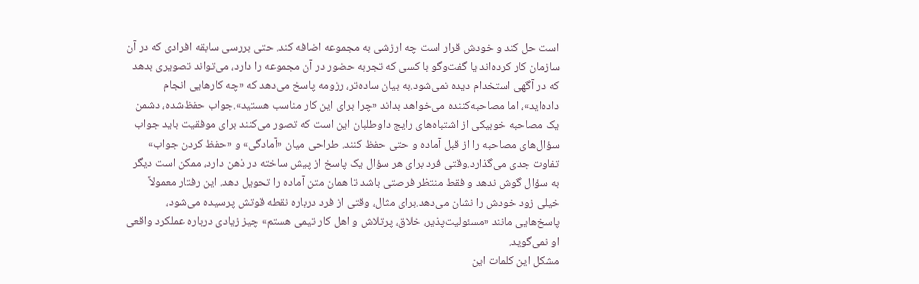است حل کند و خودش قرار است چه ارزشی به مجموعه اضافه کند. حتی بررسی سابقه افرادی که در آن سازمان کار کرده‌اند یا گفت‌وگو با کسی که تجربه حضور در آن مجموعه را دارد، می‌تواند تصویری بدهد که در آگهی استخدام دیده نمی‌شود.به بیان ساده‌تر، رزومه پاسخ می‌دهد که «چه کارهایی انجام داده‌اید»، اما مصاحبه‌کننده می‌خواهد بداند «چرا برای این کار مناسب هستید».جواب حفظ‌شده، دشمن یک مصاحبه خوبیکی از اشتباه‌های رایج داوطلبان این است که تصور می‌کنند برای موفقیت باید جواب سؤال‌های مصاحبه را از قبل آماده و حتی حفظ کنند. طراحی میان «آمادگی» و «حفظ کردن جواب» تفاوت جدی می‌گذارد.وقتی فرد برای هر سؤال یک پاسخ از پیش ساخته در ذهن دارد، ممکن است دیگر به سؤال گوش ندهد و فقط منتظر فرصتی باشد تا همان متن آماده را تحویل دهد. این رفتار معمولاً خیلی زود خودش را نشان می‌دهد.برای مثال، وقتی از فرد درباره نقطه قوتش پرسیده می‌شود، پاسخ‌هایی مانند «مسئولیت‌پذیر، خلاق، پرتلاش و اهل کار تیمی هستم» چیز زیادی درباره عملکرد واقعی او نمی‌گوید.
مشکل این کلمات این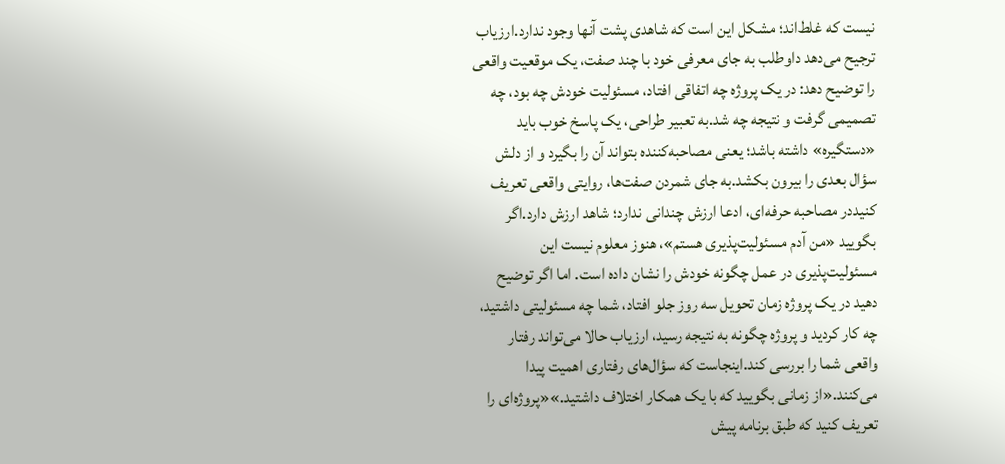نیست که غلط‌اند؛ مشکل این است که شاهدی پشت آنها وجود ندارد.ارزیاب ترجیح می‌دهد داوطلب به جای معرفی خود با چند صفت، یک موقعیت واقعی را توضیح دهد: در یک پروژه چه اتفاقی افتاد، مسئولیت خودش چه بود، چه تصمیمی گرفت و نتیجه چه شد.به تعبیر طراحی، یک پاسخ خوب باید «دستگیره» داشته باشد؛ یعنی مصاحبه‌کننده بتواند آن را بگیرد و از دلش سؤال بعدی را بیرون بکشد.به جای شمردن صفت‌ها، روایتی واقعی تعریف کنیددر مصاحبه حرفه‌ای، ادعا ارزش چندانی ندارد؛ شاهد ارزش دارد.اگر بگویید «من آدم مسئولیت‌پذیری هستم»، هنوز معلوم نیست این مسئولیت‌پذیری در عمل چگونه خودش را نشان داده است. اما اگر توضیح دهید در یک پروژه زمان تحویل سه روز جلو افتاد، شما چه مسئولیتی داشتید، چه کار کردید و پروژه چگونه به نتیجه رسید، ارزیاب حالا می‌تواند رفتار واقعی شما را بررسی کند.اینجاست که سؤال‌های رفتاری اهمیت پیدا می‌کنند.«از زمانی بگویید که با یک همکار اختلاف داشتید.»«پروژه‌ای را تعریف کنید که طبق برنامه پیش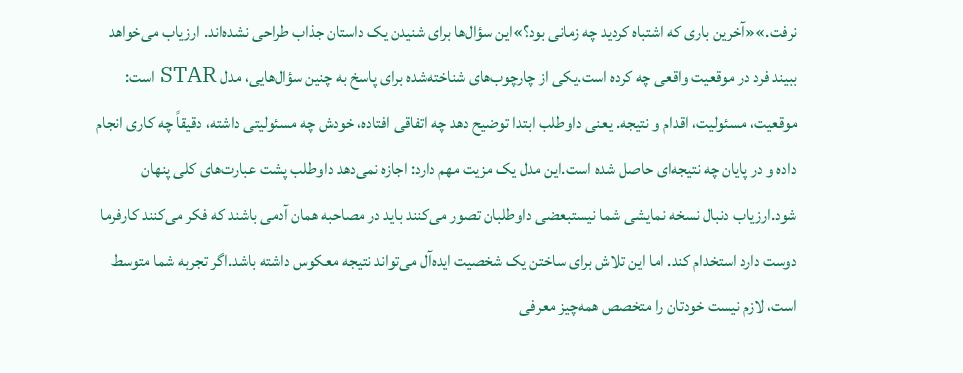نرفت.»«آخرین باری که اشتباه کردید چه زمانی بود؟»این سؤال‌ها برای شنیدن یک داستان جذاب طراحی نشده‌اند. ارزیاب می‌خواهد ببیند فرد در موقعیت واقعی چه کرده است.یکی از چارچوب‌های شناخته‌شده برای پاسخ به چنین سؤال‌هایی، مدل STAR است: موقعیت، مسئولیت، اقدام و نتیجه. یعنی داوطلب ابتدا توضیح دهد چه اتفاقی افتاده، خودش چه مسئولیتی داشته، دقیقاً چه کاری انجام داده و در پایان چه نتیجه‌ای حاصل شده است.این مدل یک مزیت مهم دارد: اجازه نمی‌دهد داوطلب پشت عبارت‌های کلی پنهان شود.ارزیاب دنبال نسخه نمایشی شما نیستبعضی داوطلبان تصور می‌کنند باید در مصاحبه همان آدمی باشند که فکر می‌کنند کارفرما دوست دارد استخدام کند. اما این تلاش برای ساختن یک شخصیت ایده‌آل می‌تواند نتیجه معکوس داشته باشد.اگر تجربه شما متوسط است، لازم نیست خودتان را متخصص همه‌چیز معرفی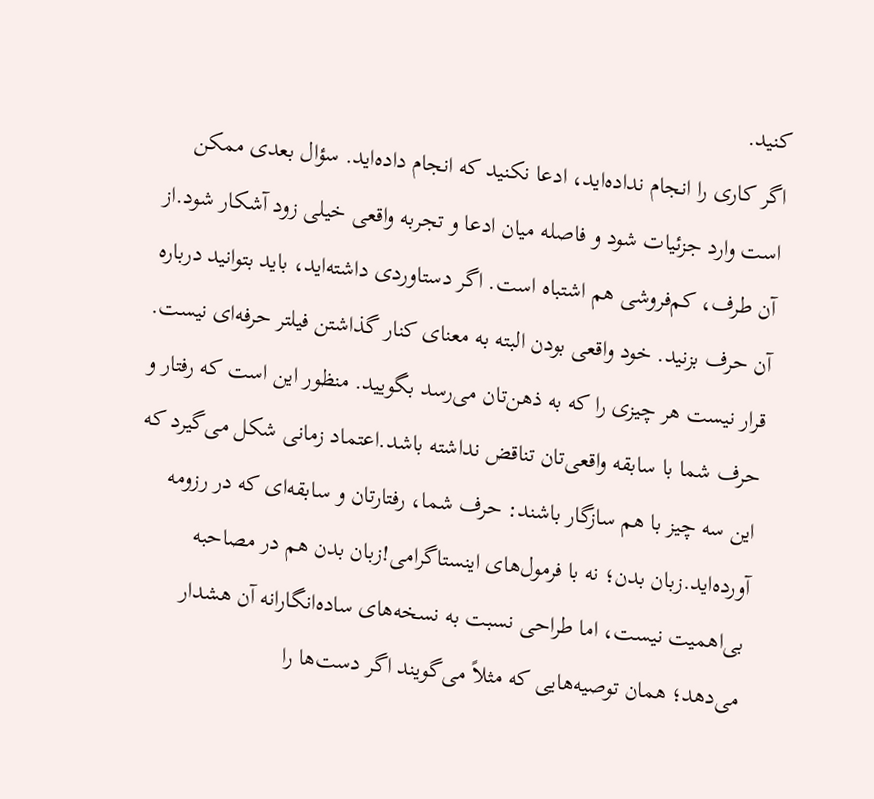کنید.
اگر کاری را انجام نداده‌اید، ادعا نکنید که انجام داده‌اید. سؤال بعدی ممکن است وارد جزئیات شود و فاصله میان ادعا و تجربه واقعی خیلی زود آشکار شود.از آن طرف، کم‌فروشی هم اشتباه است. اگر دستاوردی داشته‌اید، باید بتوانید درباره آن حرف بزنید. خود واقعی بودن البته به معنای کنار گذاشتن فیلتر حرفه‌ای نیست. قرار نیست هر چیزی را که به ذهن‌تان می‌رسد بگویید. منظور این است که رفتار و حرف شما با سابقه واقعی‌تان تناقض نداشته باشد.اعتماد زمانی شکل می‌گیرد که این سه چیز با هم سازگار باشند: حرف شما، رفتارتان و سابقه‌ای که در رزومه آورده‌اید.زبان بدن؛ نه با فرمول‌های اینستاگرامی!زبان بدن هم در مصاحبه بی‌اهمیت نیست، اما طراحی نسبت به نسخه‌های ساده‌انگارانه آن هشدار می‌دهد؛ همان توصیه‌هایی که مثلاً می‌گویند اگر دست‌ها را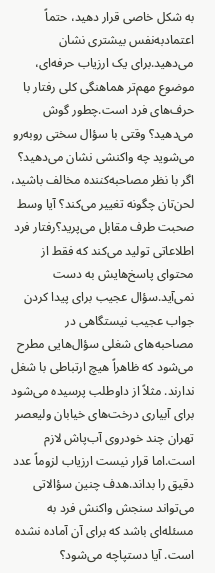به شکل خاصی قرار دهید، حتماً اعتمادبه‌نفس بیشتری نشان می‌دهید.برای یک ارزیاب حرفه‌ای، موضوع مهم‌تر هماهنگی کلی رفتار با حرف‌های فرد است.چطور گوش می‌دهید؟ وقتی با سؤال سختی روبه‌رو می‌شوید چه واکنشی نشان می‌دهید؟ اگر با نظر مصاحبه‌کننده مخالف باشید، لحن‌تان چگونه تغییر می‌کند؟ آیا وسط صحبت طرف مقابل می‌پرید؟رفتار فرد اطلاعاتی تولید می‌کند که فقط از محتوای پاسخ‌هایش به دست نمی‌آید.سؤال عجیب برای پیدا کردن جواب عجیب نیستگاهی در مصاحبه‌های شغلی سؤال‌هایی مطرح می‌شود که ظاهراً هیچ ارتباطی با شغل ندارند. مثلاً از داوطلب پرسیده می‌شود برای آبیاری درخت‌های خیابان ولیعصر تهران چند خودروی آب‌پاش لازم است.اما قرار نیست ارزیاب لزوماً عدد دقیق را بداند.هدف چنین سؤالاتی می‌تواند سنجش واکنش فرد به مسئله‌ای باشد که برای آن آماده نشده است. آیا دستپاچه می‌شود؟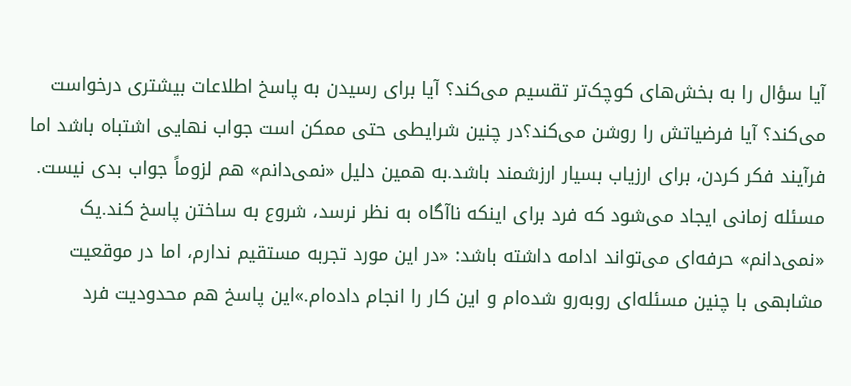آیا سؤال را به بخش‌های کوچک‌تر تقسیم می‌کند؟ آیا برای رسیدن به پاسخ اطلاعات بیشتری درخواست می‌کند؟ آیا فرضیاتش را روشن می‌کند؟در چنین شرایطی حتی ممکن است جواب نهایی اشتباه باشد اما فرآیند فکر کردن، برای ارزیاب بسیار ارزشمند باشد.به همین دلیل «نمی‌دانم» هم لزوماً جواب بدی نیست.
مسئله زمانی ایجاد می‌شود که فرد برای اینکه ناآگاه به نظر نرسد، شروع به ساختن پاسخ کند.یک «نمی‌دانم» حرفه‌ای می‌تواند ادامه داشته باشد: «در این مورد تجربه مستقیم ندارم، اما در موقعیت مشابهی با چنین مسئله‌ای روبه‌رو شده‌ام و این کار را انجام داده‌ام.»این پاسخ هم محدودیت فرد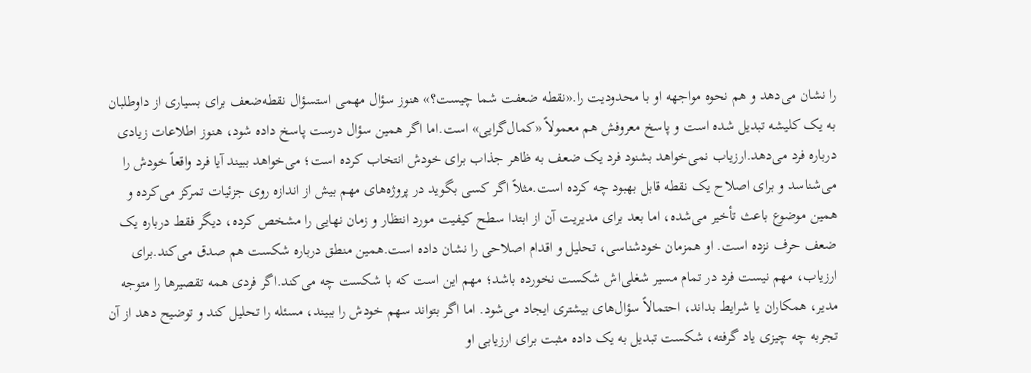را نشان می‌دهد و هم نحوه مواجهه او با محدودیت را.«نقطه ضعفت شما چیست؟» هنوز سؤال مهمی استسؤال نقطه‌ضعف برای بسیاری از داوطلبان به یک کلیشه تبدیل شده است و پاسخ معروفش هم معمولاً «کمال‌گرایی» است.اما اگر همین سؤال درست پاسخ داده شود، هنوز اطلاعات زیادی درباره فرد می‌دهد.ارزیاب نمی‌خواهد بشنود فرد یک ضعف به ظاهر جذاب برای خودش انتخاب کرده است؛ می‌خواهد ببیند آیا فرد واقعاً خودش را می‌شناسد و برای اصلاح یک نقطه قابل بهبود چه کرده است.مثلاً اگر کسی بگوید در پروژه‌های مهم بیش از اندازه روی جزئیات تمرکز می‌کرده و همین موضوع باعث تأخیر می‌شده، اما بعد برای مدیریت آن از ابتدا سطح کیفیت مورد انتظار و زمان نهایی را مشخص کرده، دیگر فقط درباره یک ضعف حرف نزده است. او همزمان خودشناسی، تحلیل و اقدام اصلاحی را نشان داده است.همین منطق درباره شکست هم صدق می‌کند.برای ارزیاب، مهم نیست فرد در تمام مسیر شغلی‌اش شکست نخورده باشد؛ مهم این است که با شکست چه می‌کند.اگر فردی همه تقصیرها را متوجه مدیر، همکاران یا شرایط بداند، احتمالاً سؤال‌های بیشتری ایجاد می‌شود. اما اگر بتواند سهم خودش را ببیند، مسئله را تحلیل کند و توضیح دهد از آن تجربه چه چیزی یاد گرفته، شکست تبدیل به یک داده مثبت برای ارزیابی او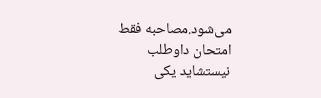می‌شود.مصاحبه فقط امتحان داوطلب نیستشاید یکی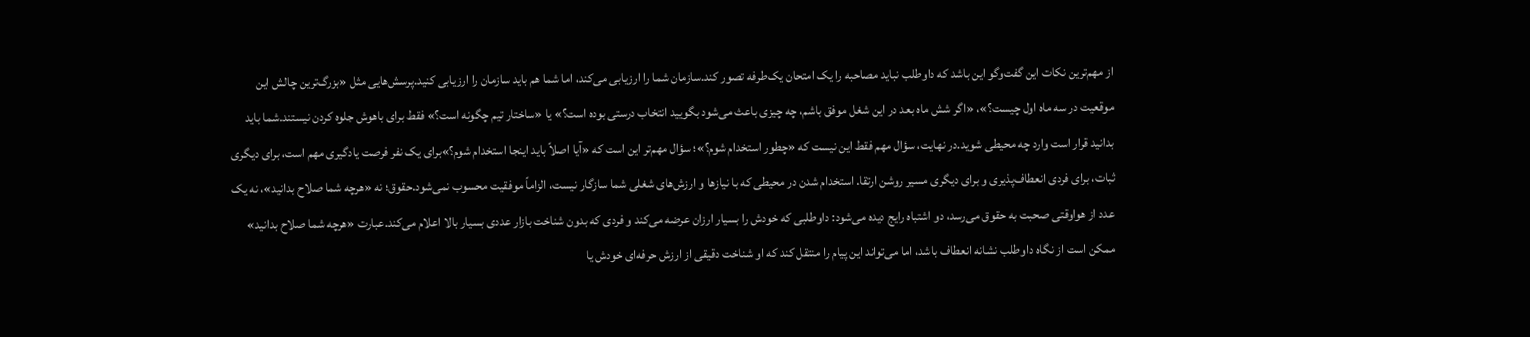از مهم‌ترین نکات این گفت‌وگو این باشد که داوطلب نباید مصاحبه را یک امتحان یک‌طرفه تصور کند.سازمان شما را ارزیابی می‌کند، اما شما هم باید سازمان را ارزیابی کنید.پرسش‌هایی مثل «بزرگ‌ترین چالش این موقعیت در سه ماه اول چیست؟»، «اگر شش ماه بعد در این شغل موفق باشم، چه چیزی باعث می‌شود بگویید انتخاب درستی بوده است؟» یا «ساختار تیم چگونه است؟» فقط برای باهوش جلوه کردن نیستند.شما باید بدانید قرار است وارد چه محیطی شوید.در نهایت، سؤال مهم فقط این نیست که «چطور استخدام شوم؟»؛ سؤال مهم‌تر این است که «آیا اصلاً باید اینجا استخدام شوم؟»برای یک نفر فرصت یادگیری مهم است، برای دیگری ثبات، برای فردی انعطاف‌پذیری و برای دیگری مسیر روشن ارتقا. استخدام شدن در محیطی که با نیازها و ارزش‌های شغلی شما سازگار نیست، الزاماً موفقیت محسوب نمی‌شود.حقوق؛ نه «هرچه شما صلاح بدانید»، نه یک عدد از هواوقتی صحبت به حقوق می‌رسد، دو اشتباه رایج دیده می‌شود: داوطلبی که خودش را بسیار ارزان عرضه می‌کند و فردی که بدون شناخت بازار عددی بسیار بالا اعلام می‌کند.عبارت «هرچه شما صلاح بدانید» ممکن است از نگاه داوطلب نشانه انعطاف باشد، اما می‌تواند این پیام را منتقل کند که او شناخت دقیقی از ارزش حرفه‌ای خودش یا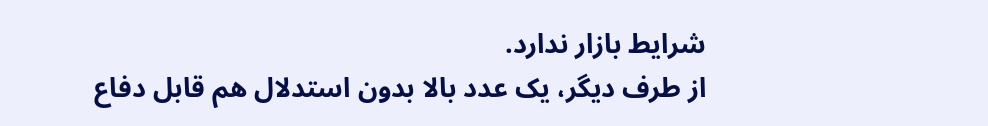شرایط بازار ندارد.
از طرف دیگر، یک عدد بالا بدون استدلال هم قابل دفاع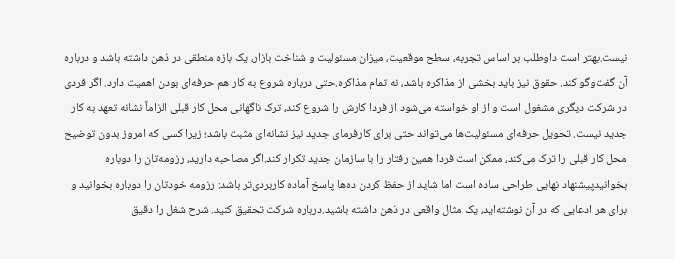نیست.بهتر است داوطلب بر اساس تجربه، سطح موقعیت، میزان مسئولیت و شناخت بازار، یک بازه منطقی در ذهن داشته باشد و درباره آن گفت‌وگو کند. حقوق نیز باید بخشی از مذاکره باشد، نه تمام مذاکره.حتی درباره شروع به کار هم حرفه‌ای بودن اهمیت دارد. اگر فردی در شرکت دیگری مشغول است و از او خواسته می‌شود از فردا کارش را شروع کند، ترک ناگهانی محل کار قبلی الزاماً نشانه تعهد به کار جدید نیست. تحویل حرفه‌ای مسئولیت‌ها می‌تواند حتی برای کارفرمای جدید نیز نشانه‌ای مثبت باشد؛ زیرا کسی که امروز بدون توضیح محل کار قبلی را ترک می‌کند، ممکن است فردا همین رفتار را با سازمان جدید تکرار کند.اگر مصاحبه دارید، رزومه‌تان را دوباره بخوانیدپیشنهاد نهایی طراحی ساده است اما شاید از حفظ کردن ده‌ها پاسخ آماده کاربردی‌تر باشد: رزومه خودتان را دوباره بخوانید و برای هر ادعایی که در آن نوشته‌اید، یک مثال واقعی در ذهن داشته باشید.درباره شرکت تحقیق کنید. شرح شغل را دقیق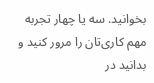بخوانید. سه یا چهار تجربه مهم کاری‌تان را مرور کنید و بدانید در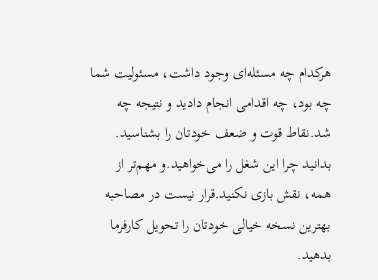هرکدام چه مسئله‌ای وجود داشت، مسئولیت شما چه بود، چه اقدامی انجام دادید و نتیجه چه شد.نقاط قوت و ضعف خودتان را بشناسید. بدانید چرا این شغل را می‌خواهید.و مهم‌تر از همه، نقش بازی نکنید.قرار نیست در مصاحبه بهترین نسخه خیالی خودتان را تحویل کارفرما بدهید.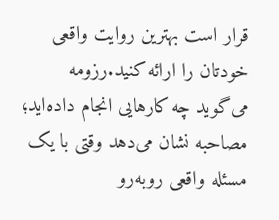قرار است بهترین روایت واقعی خودتان را ارائه کنید.رزومه می‌گوید چه کارهایی انجام داده‌اید؛ مصاحبه نشان می‌دهد وقتی با یک مسئله واقعی روبه‌رو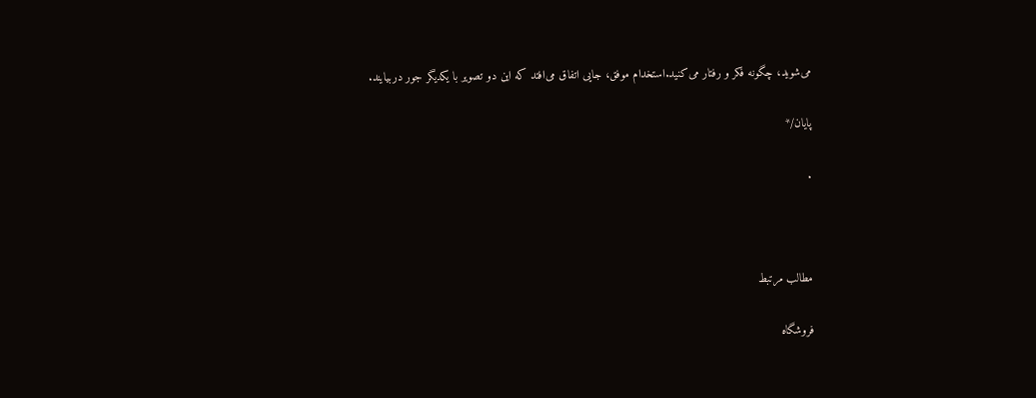می‌شوید، چگونه فکر و رفتار می‌کنید.استخدام موفق، جایی اتفاق می‌افتد که این دو تصویر با یکدیگر جور دربیایند.

پایان/*

.



مطالب مرتبط

فروشگاه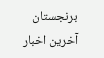برنجستان
آخرین اخبار